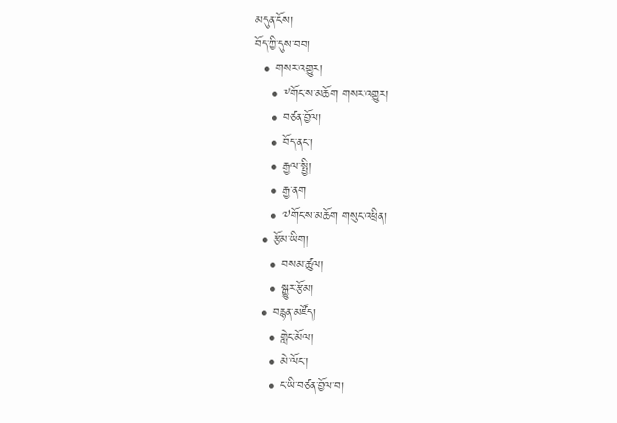མདུན་ངོས།
བོད་ཀྱི་དུས་བབ།
  • གསར་འགྱུར།
    • ༸གོང་ས་མཆོག གསར་འགྱུར།
    • བཙན་བྱོལ།
    • བོད་ནང་།
    • རྒྱལ་སྤྱི།
    • རྒྱ་ནག
    • ༧གོང་ས་མཆོག གསུང་འཕྲིན།
  • རྩོམ་ཡིག།
    • བསམ་ཚུལ།
    • སྒྱུར་རྩོམ།
  • བརྙན་མཛོད།
    • གླེང་མོལ།
    • མེ་ལོང་།
    • ང་ཡི་བཙན་བྱོལ་བ།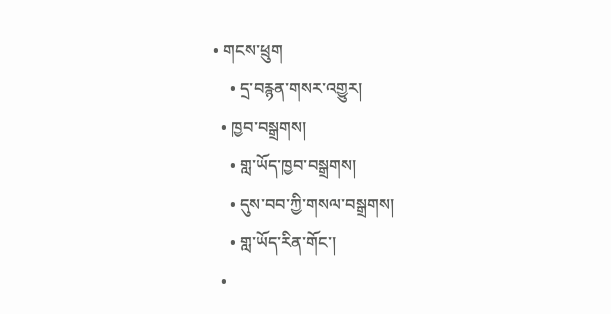• གངས་ཕྲུག
    • དྲ་བརྙན་གསར་འགྱུར།
  • ཁྱབ་བསྒྲགས།
    • གླ་ཡོད་ཁྱབ་བསྒྲགས།
    • དུས་བབ་ཀྱི་གསལ་བསྒྲགས།
    • གླ་ཡོད་རིན་གོང་།
  •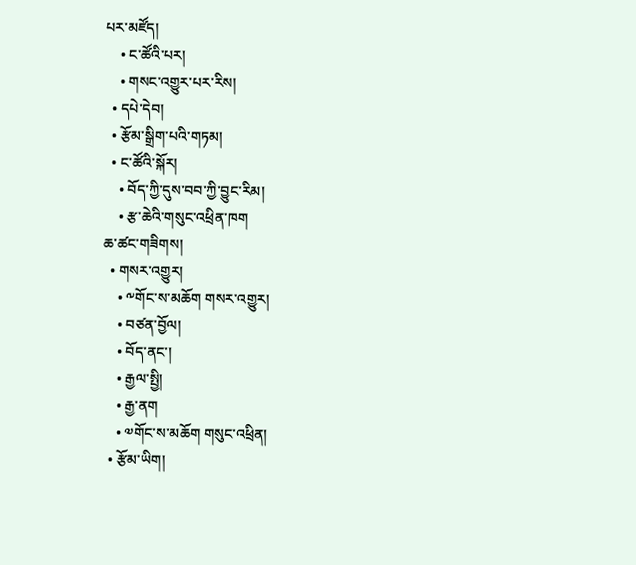པར་མཛོད།
    • ང་ཚོའི་པར།
    • གསང་འགྱུར་པར་རིས།
  • དཔེ་དེབ།
  • རྩོམ་སྒྲིག་པའི་གཏམ།
  • ང་ཚོའི་སྐོར།
    • བོད་ཀྱི་དུས་བབ་ཀྱི་བྱུང་རིམ།
    • རྩ་ཆེའི་གསུང་འཕྲིན་ཁག
ཆ་ཚང་གཟིགས།
  • གསར་འགྱུར།
    • ༸གོང་ས་མཆོག གསར་འགྱུར།
    • བཙན་བྱོལ།
    • བོད་ནང་།
    • རྒྱལ་སྤྱི།
    • རྒྱ་ནག
    • ༧གོང་ས་མཆོག གསུང་འཕྲིན།
  • རྩོམ་ཡིག།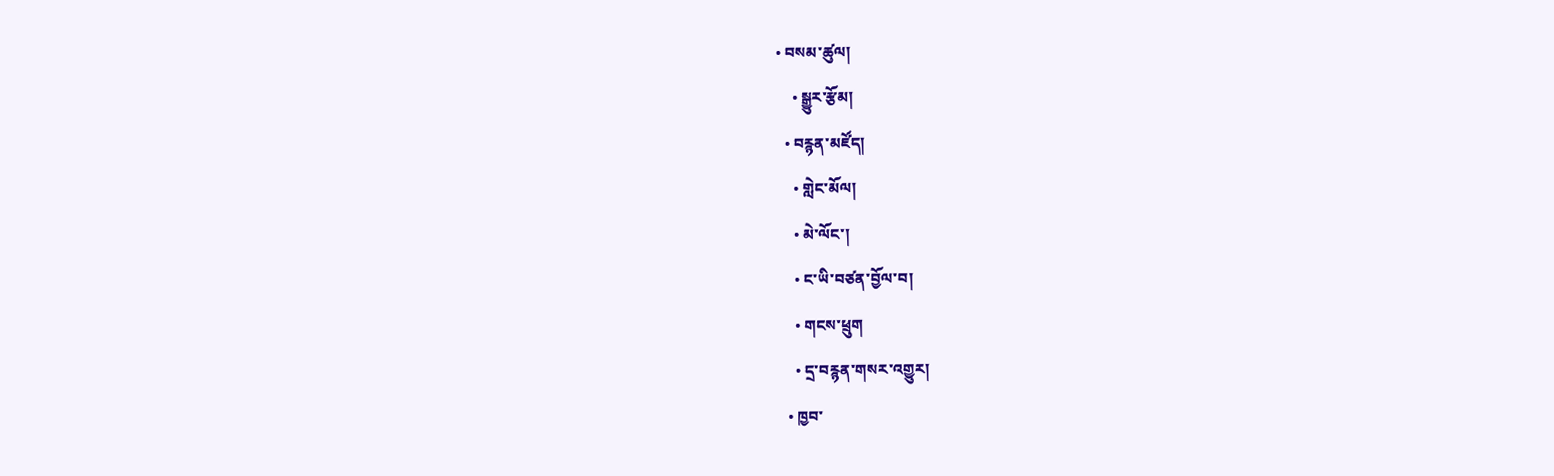• བསམ་ཚུལ།
    • སྒྱུར་རྩོམ།
  • བརྙན་མཛོད།
    • གླེང་མོལ།
    • མེ་ལོང་།
    • ང་ཡི་བཙན་བྱོལ་བ།
    • གངས་ཕྲུག
    • དྲ་བརྙན་གསར་འགྱུར།
  • ཁྱབ་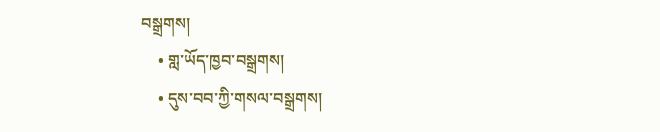བསྒྲགས།
    • གླ་ཡོད་ཁྱབ་བསྒྲགས།
    • དུས་བབ་ཀྱི་གསལ་བསྒྲགས།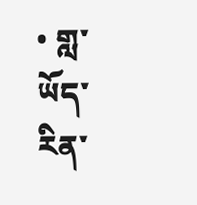• གླ་ཡོད་རིན་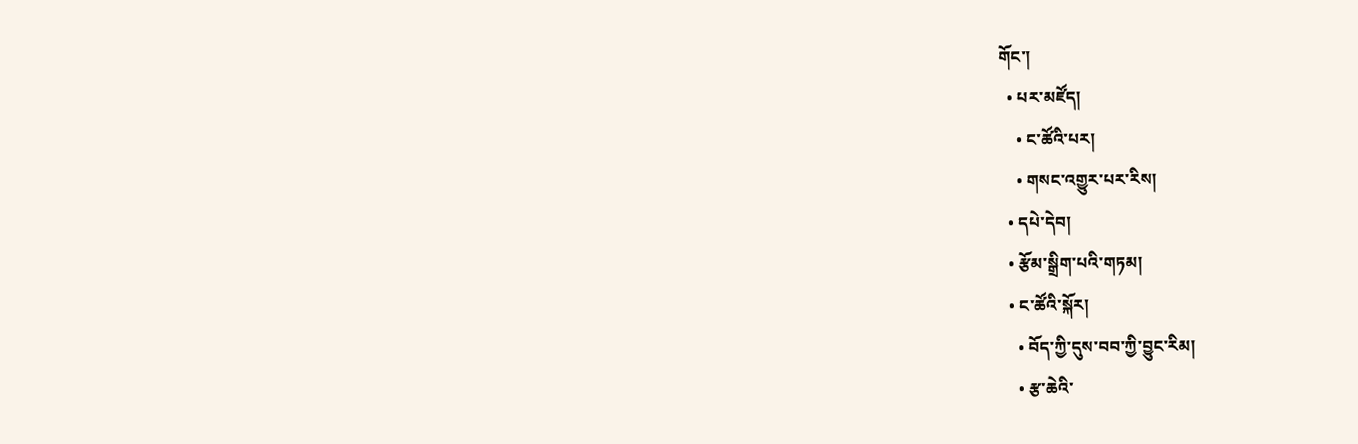གོང་།
  • པར་མཛོད།
    • ང་ཚོའི་པར།
    • གསང་འགྱུར་པར་རིས།
  • དཔེ་དེབ།
  • རྩོམ་སྒྲིག་པའི་གཏམ།
  • ང་ཚོའི་སྐོར།
    • བོད་ཀྱི་དུས་བབ་ཀྱི་བྱུང་རིམ།
    • རྩ་ཆེའི་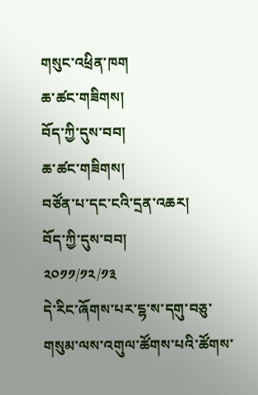གསུང་འཕྲིན་ཁག
ཆ་ཚང་གཟིགས།
བོད་ཀྱི་དུས་བབ།
ཆ་ཚང་གཟིགས།
བཙོན་པ་དང་ངའི་དྲན་འཆར།
བོད་ཀྱི་དུས་བབ།
༢༠༡༡/༡༢/༡༣
དེ་རིང་ཞོགས་པར་ངྷ་ས་དགུ་བཅུ་གསུམ་ལས་འགུལ་ཚོགས་པའི་ཚོགས་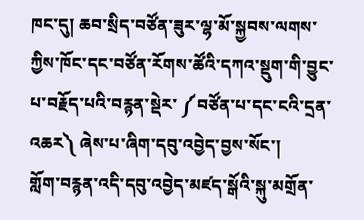ཁང་དུ། ཆབ་སྲིད་བཙོན་ཟུར་ལྷ་མོ་སྐྱབས་ལགས་ཀྱིས་ཁོང་དང་བཙོན་རོགས་ཚོའི་དཀའ་སྡུག་གི་བྱུང་པ་བརྗོད་པའི་བརྙན་སྡེར་ ༼བཙོན་པ་དང་ངའི་དྲན་འཆར༽ ཞེས་པ་ཞིག་དབུ་འབྱེད་བྱས་སོང་།
གློག་བརྙན་འདི་དབུ་འབྱེད་མཛད་སྒོའི་སྐུ་མགྲོན་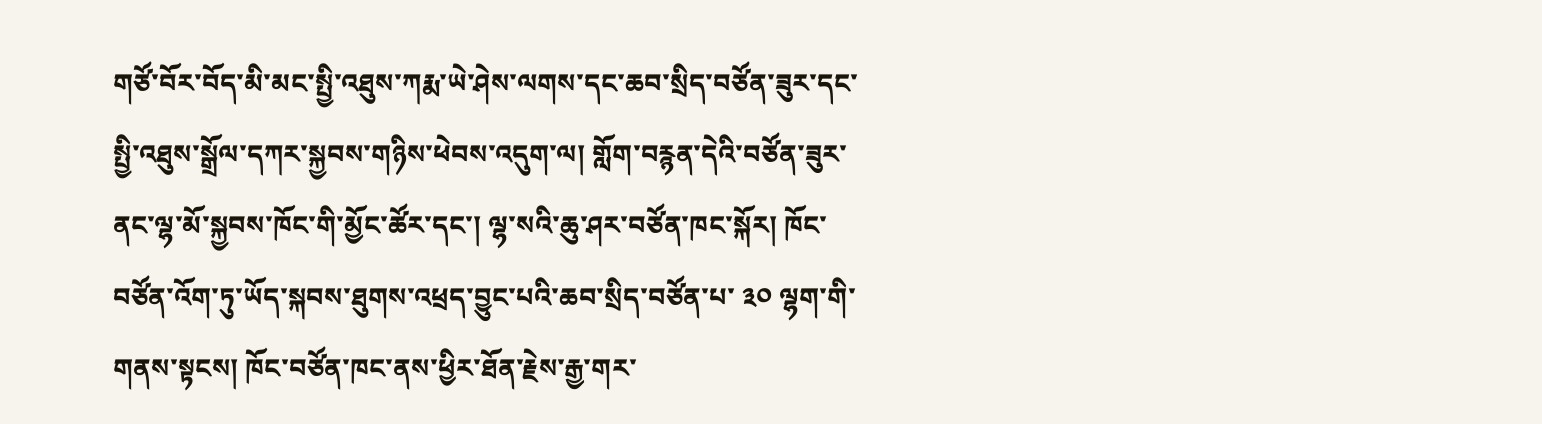གཙོ་བོར་བོད་མི་མང་སྤྱི་འཐུས་ཀརྨ་ཡེ་ཤེས་ལགས་དང་ཆབ་སྲིད་བཙོན་ཟུར་དང་སྤྱི་འཐུས་སྒྲོལ་དཀར་སྐྱབས་གཉིས་ཕེབས་འདུག་ལ། གློག་བརྙན་དེའི་བཙོན་ཟུར་ནང་ལྷ་མོ་སྐྱབས་ཁོང་གི་མྱོང་ཚོར་དང་། ལྷ་སའི་ཆུ་ཤར་བཙོན་ཁང་སྐོར། ཁོང་བཙོན་འོག་ཏུ་ཡོད་སྐབས་ཐུགས་འཕྲད་བྱུང་པའི་ཆབ་སྲིད་བཙོན་པ་ ༣༠ ལྷག་གི་གནས་སྟངས། ཁོང་བཙོན་ཁང་ནས་ཕྱིར་ཐོན་རྗེས་རྒྱ་གར་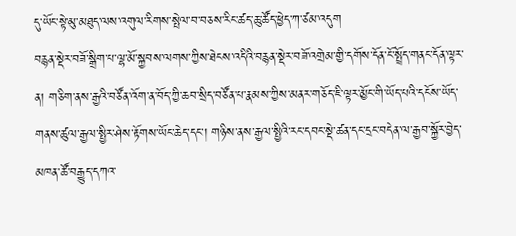དུ་ཡོང་སྟེ་མུ་མཐུད་ལས་འགུལ་རིགས་སྤེལ་བ་བཅས་རིང་ཚད་ཆུ་ཚོད་ཕྱེད་ཀ་ཙམ་འདུག
བརྙན་སྡེར་བཟོ་སྒྲིག་པ་ལྷ་མོ་སྐྱབས་ལགས་ཀྱིས་ཐེངས་འདིའི་བརྙན་སྡེར་བཟོ་འགྲེམ་གྱི་དགོས་དོན་ངོ་སྤྲོད་གནང་དོན་ལྟར་ན། གཅིག་ནས་རྒྱའི་བཙོན་འོག་ན་བོད་ཀྱི་ཆབ་སྲིད་བཙོན་པ་རྣམས་ཀྱིས་མནར་གཅོད་ཇི་ལྟར་མྱོང་གི་ཡོད་པའི་དངོས་ཡོད་གནས་ཚུལ་རྒྱལ་སྤྱིར་ཤེས་རྟོགས་ཡོང་ཆེད་དང་། གཉིས་ནས་རྒྱལ་སྤྱིའི་རང་དབང་སྡེ་ཚན་དང་དྲང་བདེན་ལ་རྒྱབ་སྐྱོར་བྱེད་མཁན་ཚོ་བརྒྱུད་དཀའ་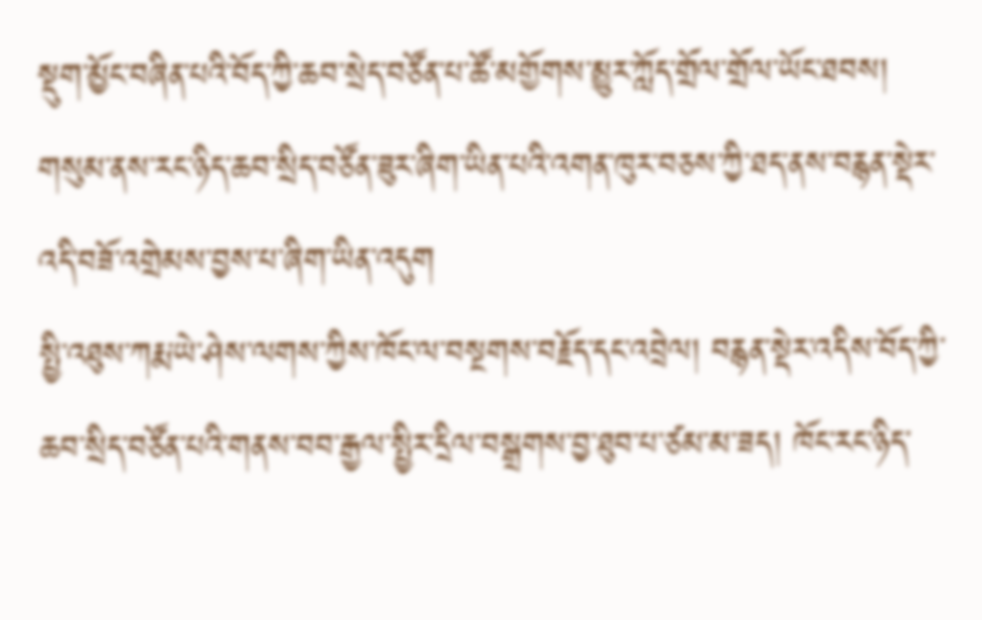སྡུག་མྱོང་བཞིན་པའི་བོད་ཀྱི་ཆབ་སྲེད་བཙོན་པ་ཚོ་མགྱོགས་མྱུར་ཀློད་གྲོལ་གྲོལ་ཡོང་ཐབས། གསུམ་ནས་རང་ཉིད་ཆབ་སྲིད་བཙོན་ཟུར་ཞིག་ཡིན་པའི་འགན་ཁུར་བཅས་ཀྱི་ཐད་ནས་བརྙན་སྡེར་འདི་བཟོ་འགྲེམས་བྱས་པ་ཞིག་ཡིན་འདུག
སྤྱི་འཐུས་ཀརྨ་ཡེ་ཤེས་ལགས་ཀྱིས་ཁོང་ལ་བསྔགས་བརྗོད་དང་འབྲེལ། བརྙན་སྡེར་འདིས་བོད་ཀྱི་ཆབ་སྲིད་བཙོན་པའི་གནས་བབ་རྒྱལ་སྤྱིར་དྲིལ་བསྒྲགས་བྱ་ཐུབ་པ་ཙམ་མ་ཟད། ཁོང་རང་ཉིད་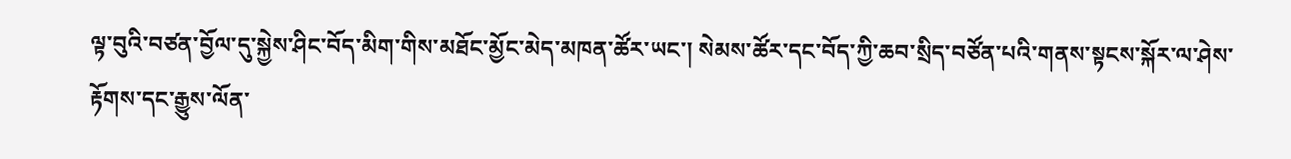ལྟ་བུའི་བཙན་བྱོལ་དུ་སྐྱེས་ཤིང་བོད་མིག་གིས་མཐོང་མྱོང་མེད་མཁན་ཚོར་ཡང་། སེམས་ཚོར་དང་བོད་ཀྱི་ཆབ་སྲིད་བཙོན་པའི་གནས་སྟངས་སྐོར་ལ་ཤེས་རྟོགས་དང་རྒྱུས་ལོན་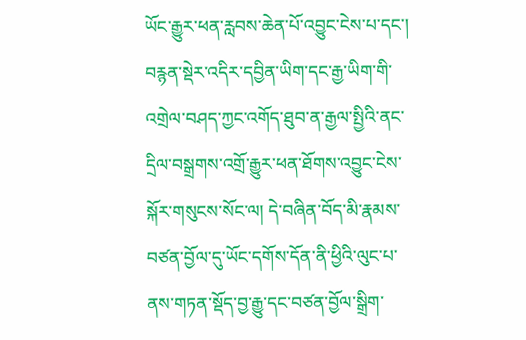ཡོང་རྒྱུར་ཕན་རླབས་ཆེན་པོ་འབྱུང་ངེས་པ་དང་། བརྙན་སྡེར་འདིར་དབྱིན་ཡིག་དང་རྒྱ་ཡིག་གི་འགྲེལ་བཤད་ཀྱང་འགོད་ཐུབ་ན་རྒྱལ་སྤྱིའི་ནང་དྲིལ་བསྒྲགས་འགྲོ་རྒྱུར་ཕན་ཐོགས་འབྱུང་ངེས་སྐོར་གསུངས་སོང་ལ། དེ་བཞིན་བོད་མི་རྣམས་བཙན་བྱོལ་དུ་ཡོང་དགོས་དོན་ནི་ཕྱིའི་ལུང་པ་ནས་གཏན་སྡོད་བྱ་རྒྱུ་དང་བཙན་བྱོལ་སྒྲིག་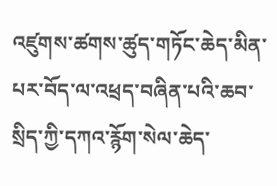འཛུགས་ཚགས་ཚུད་གཏོང་ཆེད་མིན་པར་བོད་ལ་འཕྲད་བཞིན་པའི་ཆབ་སྲིད་ཀྱི་དཀའ་རྙོག་སེལ་ཆེད་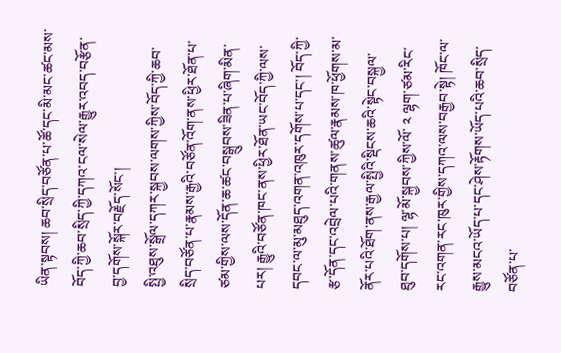ཡིན་སྟབས། ཆབ་སྲིད་བཙོན་པ་ཚོ་དང་མི་མང་ཚང་མས་བོད་ཀྱི་ཆབ་སྲིད་ཀྱི་དཀའ་ངལ་སེལ་རྒྱུར་འབད་བརྩོན་བྱ་དགོས་སྐོར་བརྗོད་སོང་།
སྤྱི་འཐུས་སྒྲོལ་དཀར་སྐྱབས་ལགས་ཀྱིས་བོད་ཀྱི་ཆབ་སྲིད་བཙོན་པ་རྣམས་རྒྱའི་བཙོན་འོག་ནས་ཕྱིར་ཐོན་པ་ཙམ་གྱིས་ལས་དོན་ཆ་ཚང་བསྒྲུབས་ཟིན་པ་ཞིག་མིན་པར། རྒྱུའི་བཙོན་ཁང་ནས་ཕྱིར་ཐོན་ཡང་བོད་ཀྱི་ལས་དབང་ལ་མུ་མཐུད་འགན་འཁུར་དགོས་པ་དང་། བོད་ཀྱི་རྩ་དོན་དང་འབྲེལ་པའི་གནས་ཚུལ་རྣམས་ཁ་ཕྱོགས་མ་ནོར་པའི་ཐོག་ནས་རྒྱལ་སྤྱིའི་སྡིངས་ཆའི་སྟེང་བསྐྱལ་ཐུབ་དགོས་པ། ལྷ་མོ་སྐྱབས་ཀྱིས་ལོ་ ༢ ལྷག་ཙམ་རིང་རང་འགན་རང་ཁུར་གྱིས་དཀའ་ལས་བརྒྱབ་སྟེ། ཁོང་ལ་རྒྱུས་མངའ་ཡོད་པ་དང་ཤེས་རྟོགས་ཡོད་པའི་ཆབ་སྲིད་བཙོན་པ་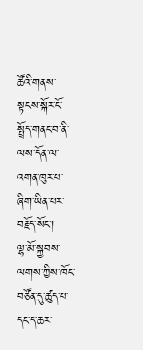ཚོའི་གནས་སྟངས་སྐོར་ངོ་སྤྲོད་གནང་བ་ནི་ལས་དོན་ལ་འགན་ཁུར་པ་ཞིག་ཡིན་པར་བརྗོད་སོང་།
ལྷ་མོ་སྐྱབས་ལགས་ཀྱིས་ཁོང་བཙོན་དུ་ཚུད་པ་དང་ད་ཆར་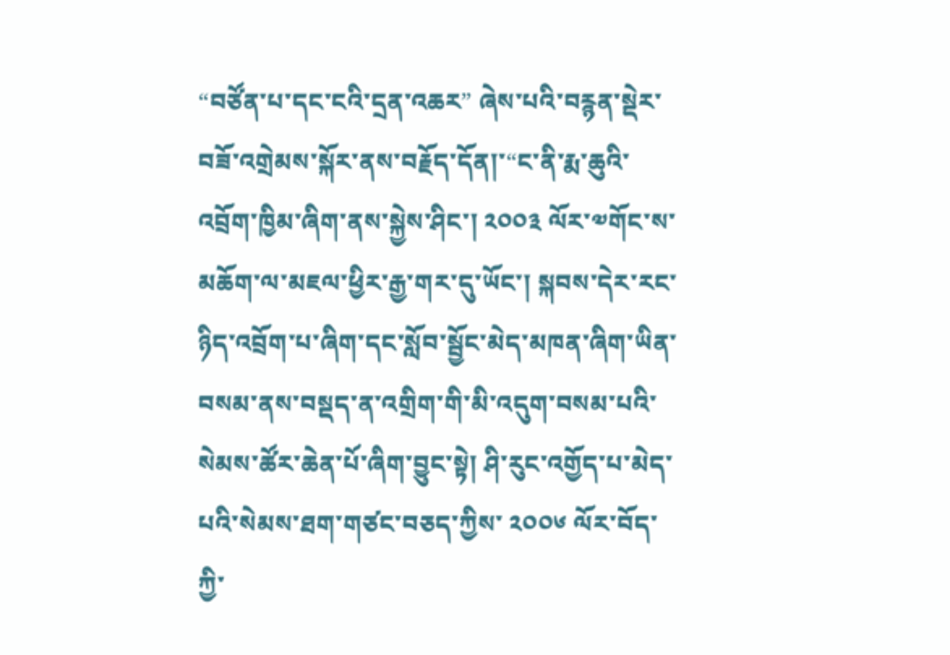“བཙོན་པ་དང་ངའི་དྲན་འཆར” ཞེས་པའི་བརྙན་སྡེར་བཟོ་འགྲེམས་སྐོར་ནས་བརྗོད་དོན།་“ང་ནི་རྨ་ཆུའི་འབྲོག་ཁྱིམ་ཞིག་ནས་སྐྱེས་ཤིང་། ༢༠༠༣ ལོར་༧གོང་ས་མཆོག་ལ་མཇལ་ཕྱིར་རྒྱ་གར་དུ་ཡོང་། སྐབས་དེར་རང་ཉིད་འབྲོག་པ་ཞིག་དང་སློབ་སྦྱོང་མེད་མཁན་ཞིག་ཡིན་བསམ་ནས་བསྡད་ན་འགྲིག་གི་མི་འདུག་བསམ་པའི་སེམས་ཚོར་ཆེན་པོ་ཞིག་བྱུང་སྟེ། ཤི་རུང་འགྱོད་པ་མེད་པའི་སེམས་ཐག་གཙང་བཅད་ཀྱིས་ ༢༠༠༦ ལོར་བོད་ཀྱི་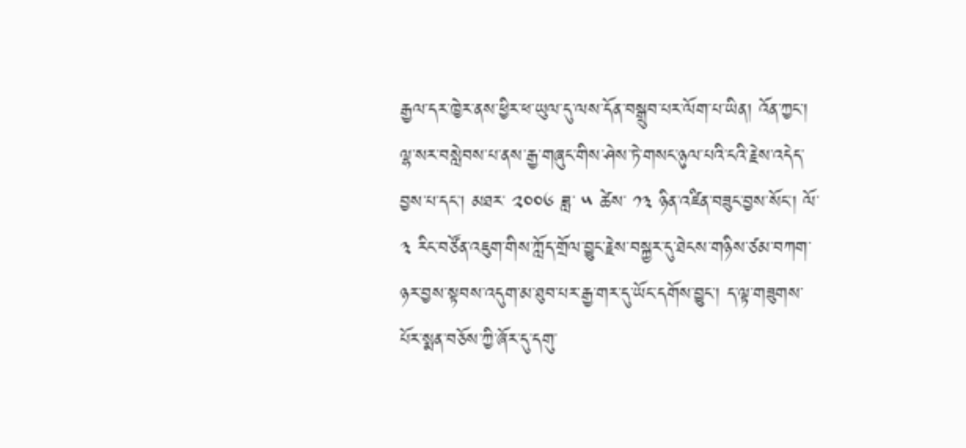རྒྱལ་དར་ཁྱེར་ནས་ཕྱིར་ཕ་ཡུལ་དུ་ལས་དོན་བསྒྲུབ་པར་ལོག་པ་ཡིན། འོན་ཀྱང་། ལྷ་སར་བསླེབས་པ་ནས་རྒྱ་གཞུང་གིས་ཤེས་ཏེ་གསང་ཉུལ་པའི་ངའི་རྗེས་འདེད་བྱས་པ་དང་། མཐར་ ༢༠༠༦ ཟླ་ ༥ ཚེས་ ༡༣ ཉིན་འཛིན་བཟུང་བྱས་སོང་། ལོ་ ༣ རིང་བཙོན་འཇུག་གིས་ཀློད་གྲོལ་བྱུང་རྗེས་བསྐྱར་དུ་ཐེངས་གཉིས་ཙམ་བཀག་ཉར་བྱས་སྟབས་འདུག་མ་ཐུབ་པར་རྒྱ་གར་དུ་ཡོང་དགོས་བྱུང་། ད་ལྟ་གཟུགས་པོར་སྨན་བཅོས་ཀྱི་ཞོར་དུ་དགུ་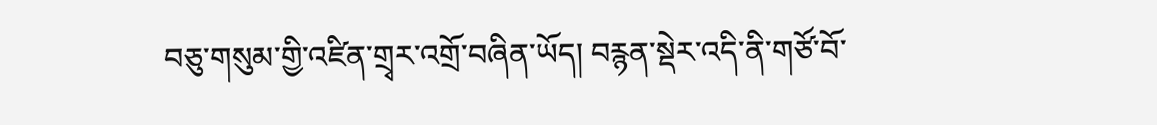བཅུ་གསུམ་གྱི་འཛིན་གྲྭར་འགྲོ་བཞིན་ཡོད། བརྙན་སྡེར་འདི་ནི་གཙོ་བོ་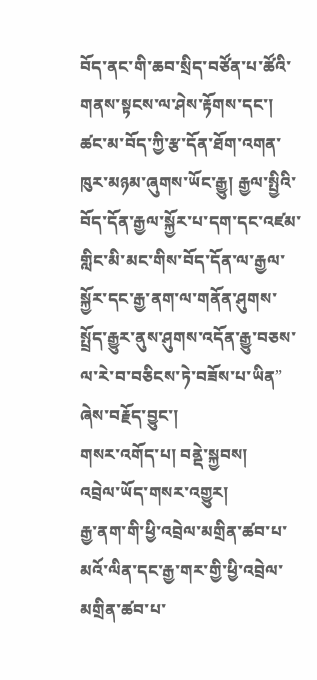བོད་ནང་གི་ཆབ་སྲིད་བཙོན་པ་ཚོའི་གནས་སྟངས་ལ་ཤེས་རྟོགས་དང་། ཚང་མ་བོད་ཀྱི་རྩ་དོན་ཐོག་འགན་ཁུར་མཉམ་ཞུགས་ཡོང་རྒྱུ། རྒྱལ་སྤྱིའི་བོད་དོན་རྒྱལ་སྐྱོར་པ་དག་དང་འཛམ་གླིང་མི་མང་གིས་བོད་དོན་ལ་རྒྱལ་སྐྱོར་དང་རྒྱ་ནག་ལ་གནོན་ཤུགས་སྤྲོད་རྒྱུར་ནུས་ཤུགས་འདོན་རྒྱུ་བཅས་ལ་རེ་བ་བཅིངས་ཏེ་བཟོས་པ་ཡིན” ཞེས་བརྗོད་བྱུང་།
གསར་འགོད་པ། བནྡེ་སྐྱབས།
འབྲེལ་ཡོད་གསར་འགྱུར།
རྒྱ་ནག་གི་ཕྱི་འབྲེལ་མགྲིན་ཚབ་པ་མའོ་ལིན་དང་རྒྱ་གར་གྱི་ཕྱི་འབྲེལ་མགྲིན་ཚབ་པ་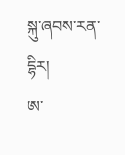སྐུ་ཞབས་རན་དྷིར།
ཨ་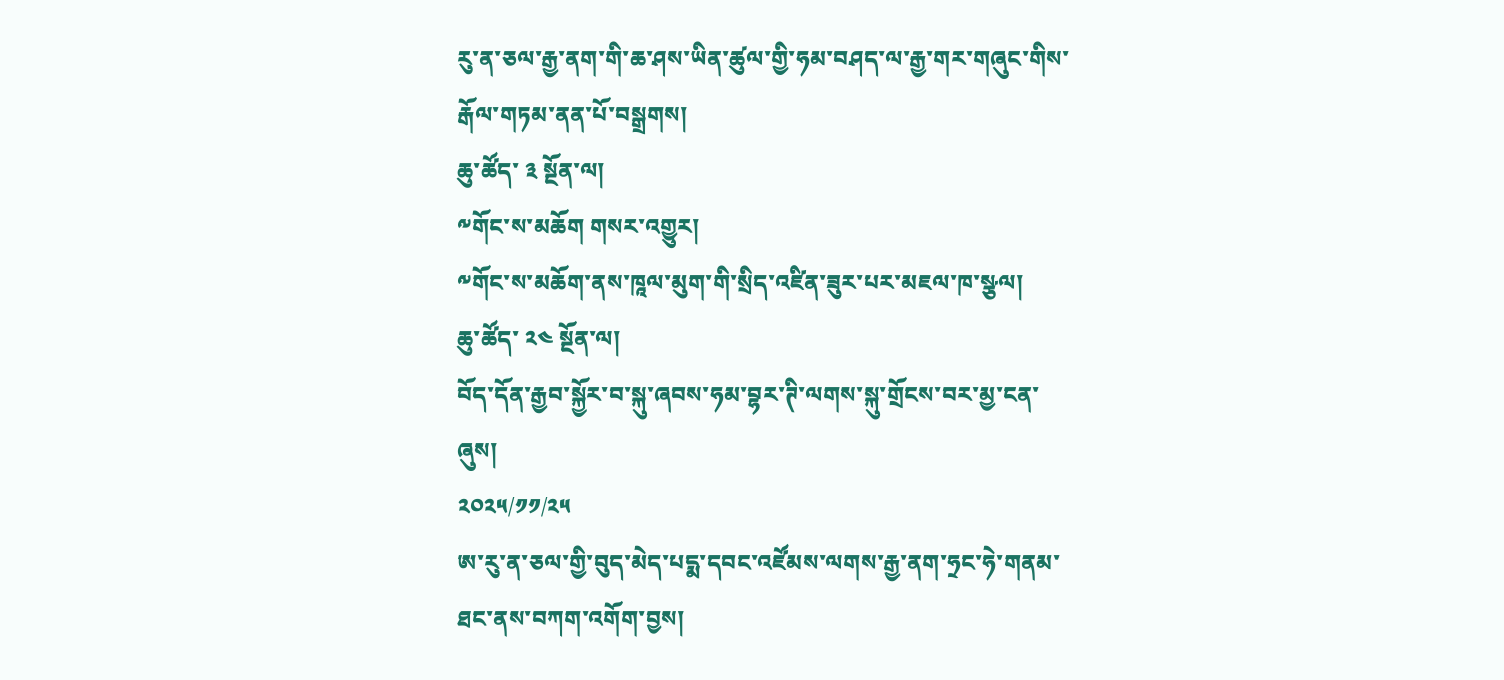རུ་ན་ཅལ་རྒྱ་ནག་གི་ཆ་ཤས་ཡིན་ཚུལ་གྱི་ཧམ་བཤད་ལ་རྒྱ་གར་གཞུང་གིས་རྒོལ་གཏམ་ནན་པོ་བསྒྲགས།
ཆུ་ཚོད་ ༣ སྔོན་ལ།
༸གོང་ས་མཆོག གསར་འགྱུར།
༸གོང་ས་མཆོག་ནས་ཁཱལ་མུག་གི་སྲིད་འཛིན་ཟུར་པར་མཇལ་ཁ་སྩལ།
ཆུ་ཚོད་ ༢༤ སྔོན་ལ།
བོད་དོན་རྒྱབ་སྐྱོར་བ་སྐུ་ཞབས་ཧམ་བྷར་ཊི་ལགས་སྐུ་གྲོངས་བར་མྱ་ངན་ཞུས།
༢༠༢༥/༡༡/༢༥
ཨ་རུ་ན་ཅལ་གྱི་བུད་མེད་པདྨ་དབང་འཛོམས་ལགས་རྒྱ་ནག་ཧྲང་ཧེ་གནམ་ཐང་ནས་བཀག་འགོག་བྱས།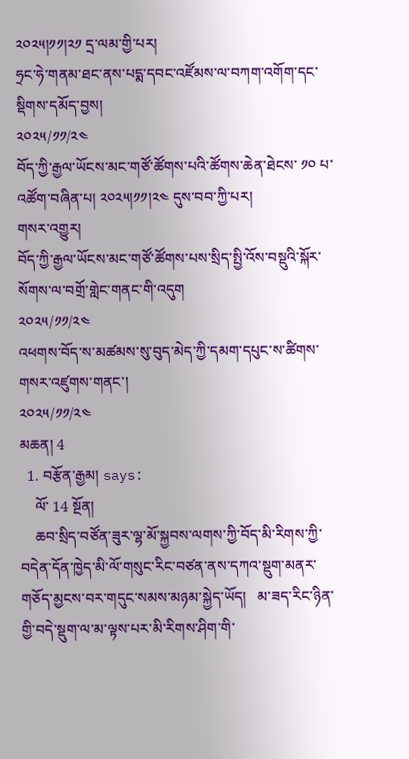༢༠༢༥།༡༡།༢༡ དྲ་ལམ་གྱི་པར།
ཧྲང་ཧེ་གནམ་ཐང་ནས་པདྨ་དབང་འཛོམས་ལ་བཀག་འགོག་དང་སྡིགས་དམོད་བྱས།
༢༠༢༥/༡༡/༢༤
བོད་ཀྱི་རྒྱལ་ཡོངས་མང་གཙོ་ཚོགས་པའི་ཚོགས་ཆེན་ཐེངས་ ༡༠ པ་འཚོག་བཞིན་པ། ༢༠༢༥།༡༡།༢༤ དུས་བབ་ཀྱི་པར།
གསར་འགྱུར།
བོད་ཀྱི་རྒྱལ་ཡོངས་མང་གཙོ་ཚོགས་པས་སྲིད་སྤྱི་འོས་བསྡུའི་སྐོར་སོགས་ལ་བགྲོ་གླེང་གནང་གི་འདུག
༢༠༢༥/༡༡/༢༤
འཕགས་བོད་ས་མཚམས་སུ་བུད་མེད་ཀྱི་དམག་དཔུང་ས་ཚིགས་གསར་འཛུགས་གནང་།
༢༠༢༥/༡༡/༢༤
མཆན། 4
  1. བརྩོན་རྒྱམ། says:
    ལོ་ 14 སྔོན།
    ཆབ་སྲིད་བཙོན་ཟུར་ལྷ་མོ་སྐྱབས་ལགས་ཀྱི་བོད་མི་རིགས་ཀྱི་བདེན་དོན་ཁྱེད་མི་ལོ་གསུང་རིང་བཙན་ནས་དཀའ་སྡུག་མནར་གཅོད་མྱངས་བར་གདུང་སམས་མཉམ་སྐྱེད་ཡོད།   མ་ཟད་རིང་ཉིན་གྱི་བདེ་སྡུག་ལ་མ་ལྟས་པར་མི་རིགས་ཤིག་གི་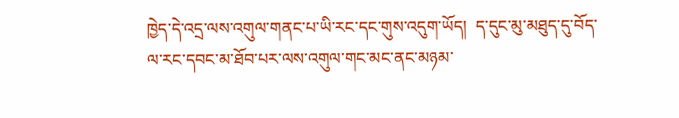ཁྱེད་དེ་འདྲ་ལས་འགུལ་གནང་པ་ཡི་རང་དང་གུས་འདུག་ཡོད།  ད་དུང་མུ་མཐུད་དུ་བོད་ལ་རང་དབང་མ་ཐོབ་པར་ལས་འགུལ་གང་མང་ནང་མཉམ་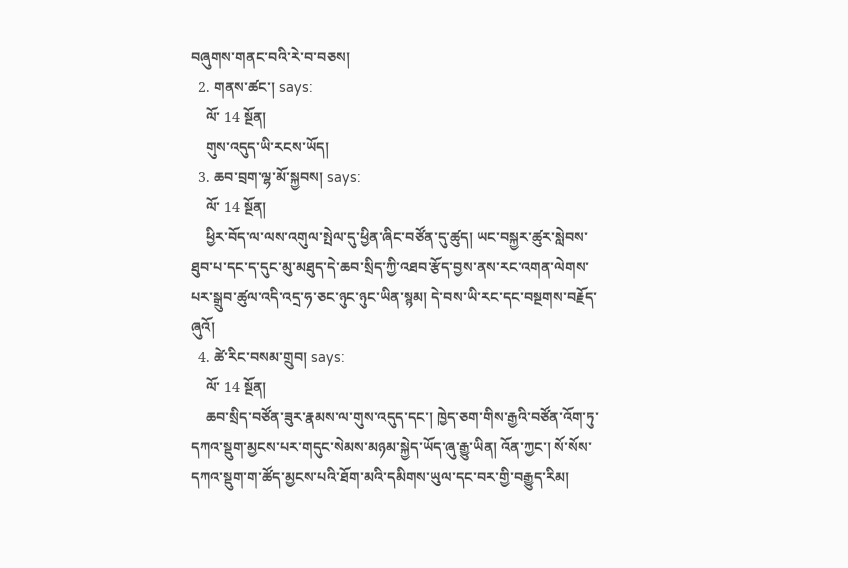བཞུགས་གནང་བའི་རེ་བ་བཅས།
  2. གནས་ཚང་། says:
    ལོ་ 14 སྔོན།
    གུས་འདུད་ཡི་རངས་ཡོད།
  3. ཆབ་བྲག་ལྷ་མོ་སྐྱབས། says:
    ལོ་ 14 སྔོན།
    ཕྱིར་བོད་ལ་ལས་འགུལ་སྤེལ་དུ་ཕྱིན་ཞིང་བཙོན་དུ་ཚུད། ཡང་བསྐྱར་ཚུར་སླེབས་ཐུབ་པ་དང་ད་དུང་མུ་མཐུད་དེ་ཆབ་སྲིད་ཀྱི་འཐབ་རྩོད་བྱས་ནས་རང་འགན་ལེགས་པར་སྒྲུབ་ཚུལ་འདི་འདྲ་ཧ་ཅང་ཉུང་ཉུང་ཡིན་སྙམ། དེ་བས་ཡི་རང་དང་བསྔགས་བརྗོད་ཞུའོ།
  4. ཚེ་རིང་བསམ་གྲུབ། says:
    ལོ་ 14 སྔོན།
    ཆབ་སྲིད་བཙོན་ཟུར་རྣམས་ལ་གུས་འདུད་དང་། ཁྱེད་ཅག་གིས་རྒྱའི་བཙོན་འོག་ཏུ་དཀའ་སྡུག་མྱངས་པར་གདུང་སེམས་མཉམ་སྐྱེད་ཡོད་ཞུ་རྒྱུ་ཡིན། འོན་ཀྱང་། སོ་སོས་དཀའ་སྡུག་ག་ཚོད་མྱངས་པའི་ཐོག་མའི་དམིགས་ཡུལ་དང་བར་གྱི་བརྒྱུད་རིམ།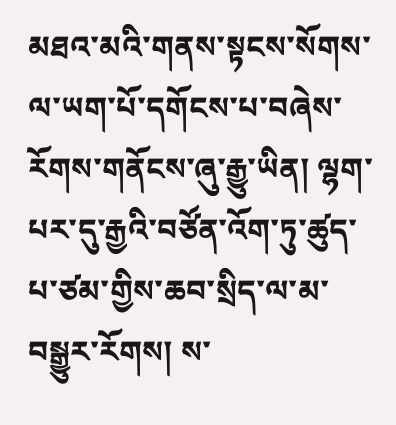མཐའ་མའི་གནས་སྟངས་སོགས་ལ་ཡག་པོ་དགོངས་པ་བཞེས་རོགས་གནོངས་ཞུ་རྒྱུ་ཡིན། ལྷག་པར་དུ་རྒྱའི་བཙོན་འོག་ཏུ་ཚུད་པ་ཙམ་གྱིས་ཆབ་སྲིད་ལ་མ་བསྒྱུར་རོགས། ས་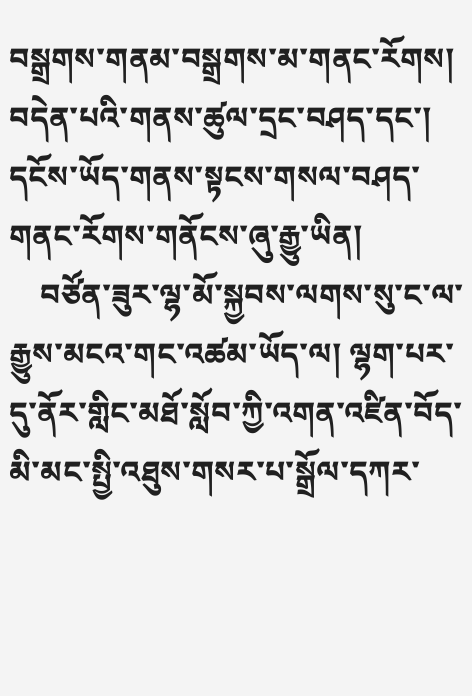བསྒྲགས་གནམ་བསྒྲགས་མ་གནང་རོགས། བདེན་པའི་གནས་ཚུལ་དྲང་བཤད་དང་། དངོས་ཡོད་གནས་སྟངས་གསལ་བཤད་གནང་རོགས་གནོངས་ཞུ་རྒྱུ་ཡིན།
    བཙོན་ཟུར་ལྷ་མོ་སྐྱབས་ལགས་སུ་ང་ལ་རྒྱུས་མངའ་གང་འཚམ་ཡོད་ལ། ལྷག་པར་དུ་ནོར་གླིང་མཐོ་སློབ་ཀྱི་འགན་འཛིན་བོད་མི་མང་སྤྱི་འཐུས་གསར་པ་སྒྲོལ་དཀར་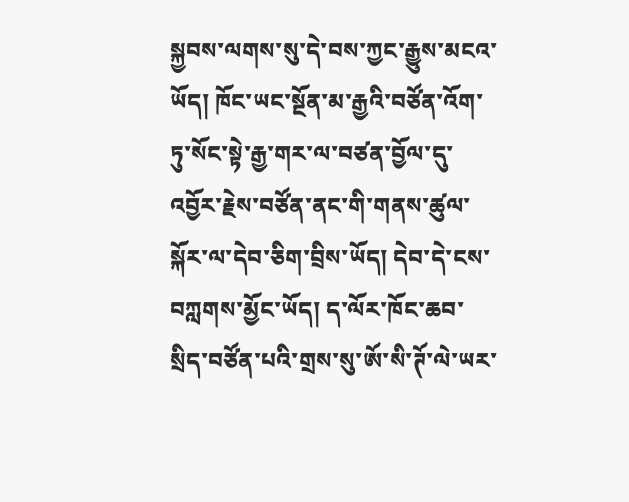སྐྱབས་ལགས་སུ་དེ་བས་ཀྱང་རྒྱུས་མངའ་ཡོད། ཁོང་ཡང་སྔོན་མ་རྒྱའི་བཙོན་འོག་ཏུ་སོང་སྟེ་རྒྱ་གར་ལ་བཙན་བྱོལ་དུ་འབྱོར་རྗེས་བཙོན་ནང་གི་གནས་ཚུལ་སྐོར་ལ་དེབ་ཅིག་བྲིས་ཡོད། དེབ་དེ་ངས་བཀླགས་མྱོང་ཡོད། ད་ལོར་ཁོང་ཆབ་སྲིད་བཙོན་པའི་གྲས་སུ་ཨོ་སི་ཊོ་ལེ་ཡར་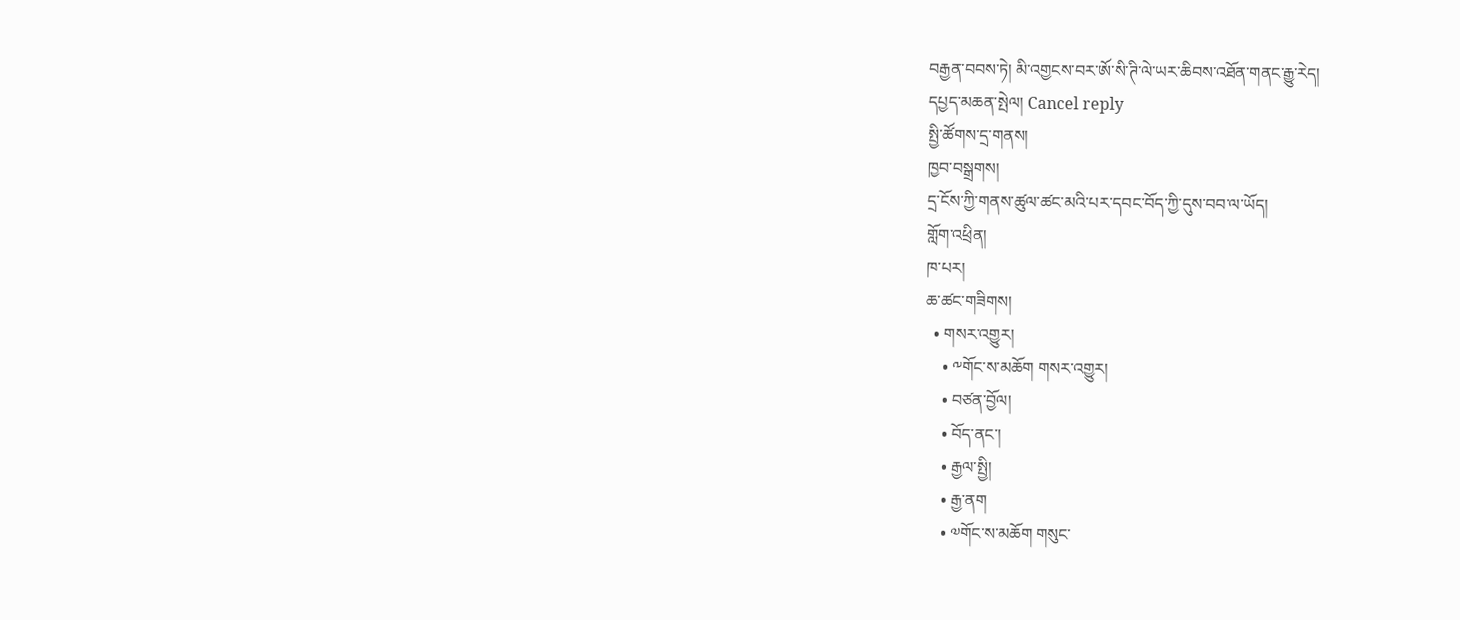བརྒྱན་བབས་ཏེ། མི་འགྱངས་བར་ཨོ་སི་ཊི་ལེ་ཡར་ཆིབས་འཐོན་གནང་རྒྱུ་རེད།
དཔྱད་མཆན་སྤེལ། Cancel reply
སྤྱི་ཚོགས་དྲ་གནས།
ཁྱབ་བསྒྲགས།
དྲ་ངོས་ཀྱི་གནས་ཚུལ་ཚང་མའི་པར་དབང་བོད་ཀྱི་དུས་བབ་ལ་ཡོད།
གློག་འཕྲིན།
ཁ་པར།
ཆ་ཚང་གཟིགས།
  • གསར་འགྱུར།
    • ༸གོང་ས་མཆོག གསར་འགྱུར།
    • བཙན་བྱོལ།
    • བོད་ནང་།
    • རྒྱལ་སྤྱི།
    • རྒྱ་ནག
    • ༧གོང་ས་མཆོག གསུང་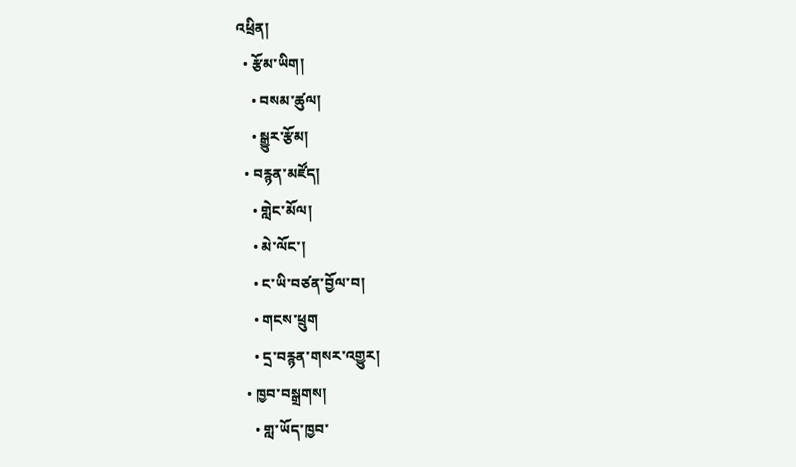འཕྲིན།
  • རྩོམ་ཡིག།
    • བསམ་ཚུལ།
    • སྒྱུར་རྩོམ།
  • བརྙན་མཛོད།
    • གླེང་མོལ།
    • མེ་ལོང་།
    • ང་ཡི་བཙན་བྱོལ་བ།
    • གངས་ཕྲུག
    • དྲ་བརྙན་གསར་འགྱུར།
  • ཁྱབ་བསྒྲགས།
    • གླ་ཡོད་ཁྱབ་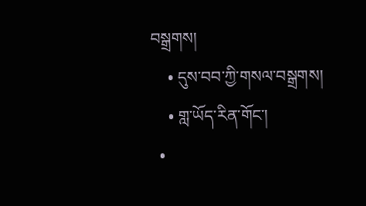བསྒྲགས།
    • དུས་བབ་ཀྱི་གསལ་བསྒྲགས།
    • གླ་ཡོད་རིན་གོང་།
  •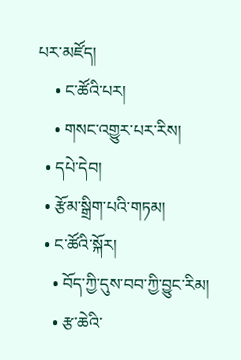པར་མཛོད།
    • ང་ཚོའི་པར།
    • གསང་འགྱུར་པར་རིས།
  • དཔེ་དེབ།
  • རྩོམ་སྒྲིག་པའི་གཏམ།
  • ང་ཚོའི་སྐོར།
    • བོད་ཀྱི་དུས་བབ་ཀྱི་བྱུང་རིམ།
    • རྩ་ཆེའི་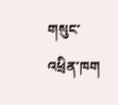གསུང་འཕྲིན་ཁག